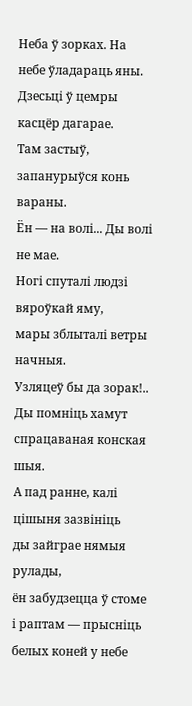Неба ў зорках. На небе ўладараць яны.
Дзесьці ў цемры касцёр дагарае.
Там застыў, запанурыўся конь вараны.
Ён — на волі... Ды волі не мае.
Ногі спуталі людзі вяроўкай яму,
мары зблыталі ветры начныя.
Узляцеў бы да зорак!.. Ды помніць хамут
спрацаваная конская шыя.
А пад ранне, калі цішыня зазвініць
ды зайграе нямыя рулады,
ён забудзецца ў стоме і раптам — прысніць
белых коней у небе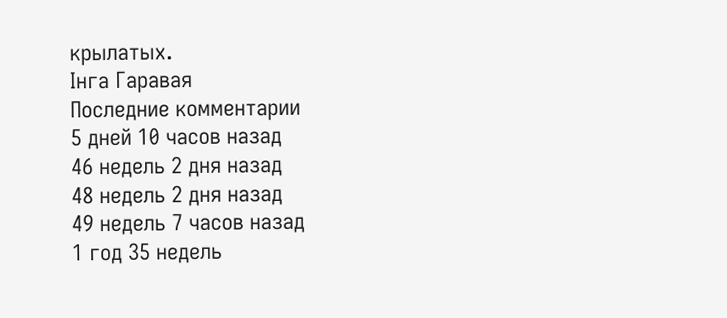крылатых.
Інга Гаравая
Последние комментарии
5 дней 10 часов назад
46 недель 2 дня назад
48 недель 2 дня назад
49 недель 7 часов назад
1 год 35 недель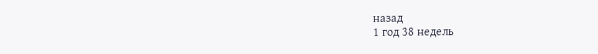назад
1 год 38 недель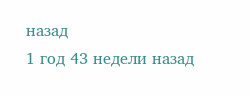назад
1 год 43 недели назад